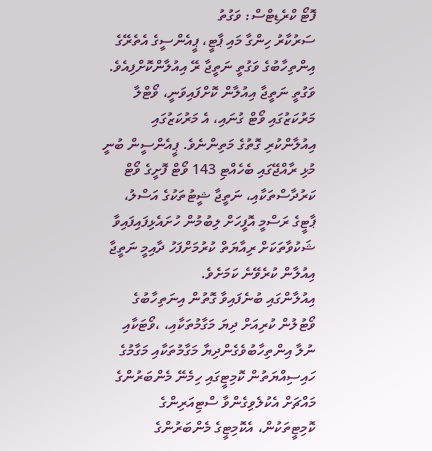ފޮޓޯ ކްރެޑިޓްސް: ވަގުތު
ސަރުކާރު ހިންގާ މައި ޕާޓީ، ޕީއެންސީގެ އެތެރޭގެ އިންތިހާބުގެ ވަގުތީ ނަތީޖާ ރޭ އިއުލާންކޮށްފިއެވެ. ވަގުތީ ނަތީޖާ އިއުލާން ކޮށްފައިވަނީ، ވޯޓްލާ މަރުކަޒުގައި ވޯޓް ގުނައި، އެ މަރުކަޒުގައި އިއުލާންކުރި ގޮތުގެ މަތިންނެވެ. ޕީއެންސީން ބުނީ މުޅި ރާއްޖޭގައި ބެހެއްޓި 143 ވޯޓް ފޮށީގެ ވޯޓް ކަރުދާސްތަކާއި، ނަތީޖާ ޝީޓުތަކުގެ އަސްލު، ޕާޓީގެ ރަސްމީ އޮފީހަށް ލިބުމުން ހުށައެޅިފައިފައިވާ ޝަކުވާތަކަށް ރިއާޔަތް ކުރުމަށްފަހު ދާއިމީ ނަތީޖާ އިއުލާން ކުރެވޭނެ ކަމަށެވެ.
އިއުލާންގައި ބުނެފައިވާ ގޮތުން އިނަތިހާބުގެ ވޯޓުލުން ކުރިއަށް ދިޔަ މަގާމުތަކާއި، ،ވޯޓަކާއި ނުލާ އިންތިހާބުވެގެންދިޔާ މަގާމުތަކާއި މަގާމުގެ ހައިސިއްޔަތުން ކޮމިޓީގައި ހިމެނޭ މެންބަރުންގެ މައްޗަށް އެކުލެވިގެންވާ ސްޓިއަރިންގެ ކޮމިޓީތަކުން، އެކޮމިޓީގެ މެންބަރުންގެ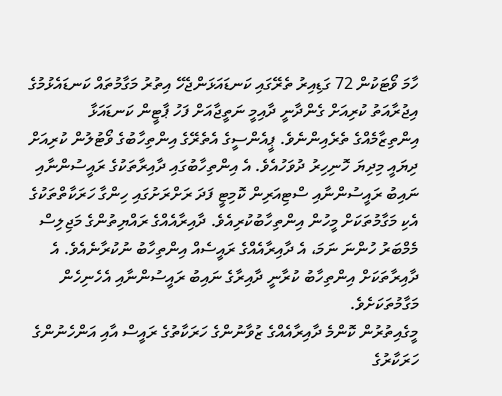ހާމަ ވޯޓަކުން 72 ގަޑިއިރު ތެރޭގައި ކަނޑައަޅަންޖެހޭ އިތުރު މަގާމުތައް ކަނޑައެޅުމުގެ އިޖުރާއަތު ކުރިއަށް ގެންދާނީ ދާއިމީ ނަތީޖާއަށް ފަހު ޕާޓީން ކަނޑައަޅާ އިންތިޒާމެއްގެ ތެރެއިންނެވެ. ޕީއެންސީގެ އެތެރޭގެ އިންތިހާބުގެ ވޯޓުލުން ކުރިއަށް ދިޔައީ މިދިޔަ ހޮނިހިރު ދުވަހުއެވެ. އެ އިންތިހާބުގައި ދާއިރާތަކުގެ ރައީސުންނާއި ނައިބު ރައީސުންނާއި ސްޓިއަރިން ކޮމިޓީ ފަދަ ރަށްރަށުގައި ހިންގާ ހަރަކާތްތަކުގެ އެކި މަގާމުތަކަށް މީހުން އިންތިހާބުކުރިއެވެ. ދާއިރާއެއްގެ ރައްޔިތުންގެ މަޖިލިސް މެމްބަރު ހުންނަ ނަމަ، އެ ދާއިރާއެއްގެ ރައީސެއް އިންތިހާބު ނުކުރާނެއެވެ. އެ ދާއިރާތަކަށް އިންތިހާބު ކުރާނީ ދާއިރާގެ ނައިބު ރައީސުންނާއި އެހެނިހެން މަގާމުތަކަށެވެ.
މީގެއިތުރުން ކޮންމެ ދާއިރާއެއްގެ ޒުވާނުންގެ ހަރަކާތުގެ ރައީސް އާއި އަންހެނުންގެ ހަރަކާރުގެ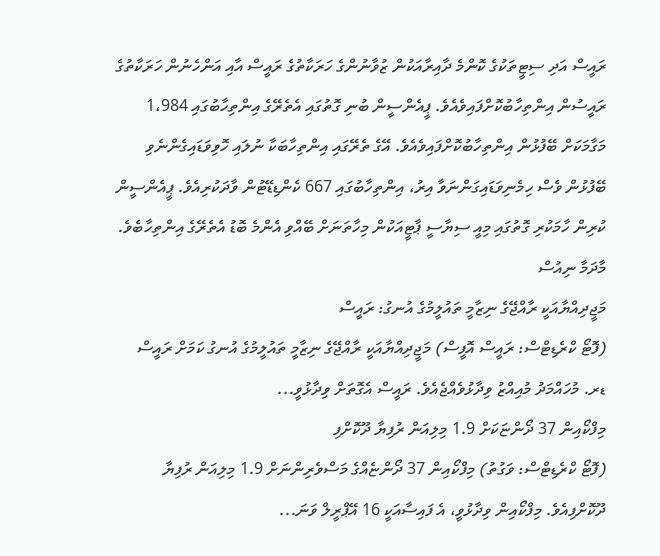ރައީސް އަދި ސިޓީތަކުގެ ކޮންމެ ދާއިރާއަކުން ޒުވާނުންގެ ހަރަކާތުގެ ރައީސް އާއި އަންހެނުން ހަރަކާތުގެ ރައީސުން އިންތިހާބުކޮށްފައިވެއެވެ. ޕީއެންސީން ބުނި ގޮތުގައި އެތެރޭގެ އިންތިހާބުގައި 1،984 މަގާމަކަށް ބޭފުޅުން އިންތިހާބުކޮށްފައިވެއެވެ. އޭގެ ތެރޭގައި އިންތިހާބަކާ ނުލައި ހޮވިވަޑައިގެންނެވި ބޭފުޅުން ވެސް ހިމެނިވަޑައިގަންނަވާ އިރު، އިންތިހާބުގައި 667 ކެންޑިޑޭޓުން ވާދަކުރިއެވެ. ޕީއެންސީން ކުރިން ހާމަކުރި ގޮތުގައި މިއީ ސިޔާސީ ޕާޓީއަކުން މިހާތަނަށް ބޭއްވި އެންމެ ބޮޑު އެތެރޭގެ އިންތިހާބެވެ.
މާދަމާ ނިއުސް
މަޖީދިއްޔާއަކީ ރާއްޖޭގެ ނިޒާމީ ތައުލީމުގެ އުނގު: ރައީސް
(ފޮޓޯ ކްރެޑިޓްސް: ރައީސް އޮފީސް) މަޖީދިއްޔާއަކީ ރާއްޖޭގެ ނިޒާމީ ތައުލީމުގެ އުނގު ކަމަށް ރައީސް ޑރ. މުހައްމަދު މުއިއްޒު ވިދާޅުވެއްޖެއެވެ. ރައީސް އެގޮތަށް ވިދާޅުވީ...
މިފްކޯއިން 37 ދޯންޏަކަށް 1.9 މިލިއަން ރުފިޔާ ދޫކޮށްފި
(ފޮޓޯ ކްރެޑިޓްސް: ވަގުތު) މިފްކޯއިން 37 ދޯންޏެއްގެ މަސްވެރިންނަށް 1.9 މިލިއަން ރުފިޔާ ދޫކޮށްފިއެވެ. މިފްކޯއިން ވިދާޅުވީ، އެ ފައިސާއަކީ 16 އޭޕްރީލް ވަނަ...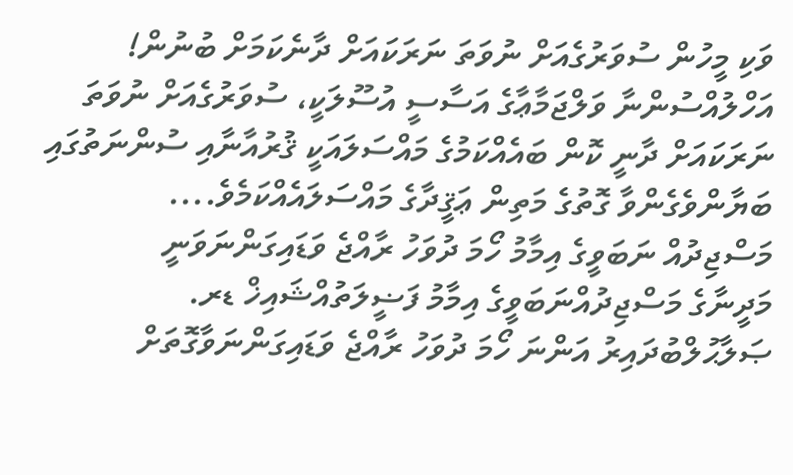ވަކި މީހުން ސުވަރުގެއަށް ނުވަތަ ނަރަކައަށް ދާނެކަމަށް ބުނުން!
އަހްލުއްސުންނާ ވަލްޖަމާޢާގެ އަސާސީ އުސޫލަކީ، ސުވަރުގެއަށް ނުވަތަ ނަރަކައަށް ދާނީ ކޮން ބައެއްކަމުގެ މައްސަލައަކީ ޤުރުއާނާއި ސުންނަތުގައި ބަޔާންވެގެންވާ ގޮތުގެ މަތިން ޢަޤީދާގެ މައްސަލައެއްކަމެވެ....
މަސްޖިދުއް ނަބަވީގެ އިމާމު ހޯމަ ދުވަހު ރާއްޖެ ވަޑައިގަންނަވަނީ
މަދީނާގެ މަސްޖިދުއްނަބަވީގެ އިމާމު ފަޟީލަތުއްޝައިޚް ޑރ. ޞަލާޙުލްބުދައިރު އަންނަ ހޯމަ ދުވަހު ރާއްޖެ ވަޑައިގަންނަވާގޮތަށް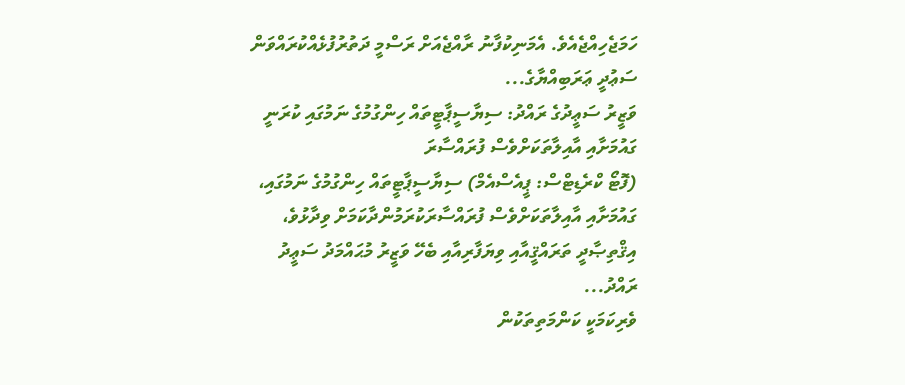ހަމަޖެހިއްޖެއެވެ. އެމަނިކުފާނު ރާއްޖެއަށް ރަސްމީ ދަތުރުފުޅެއްކުރައްވަން ސަޢުދީ ޢަރަބިއްޔާގެ...
ވަޒީރު ސަޢީދުގެ ރައްދު: ސިޔާސީޕާޓީތައް ހިންގުމުގެ ނަމުގައި ކުރަނީ ގައުމަށާއި އާއިލާތަކަށްވެސް ފުރައްސާރަ
(ފޮޓޯ ކްރެޑިޓްސް: ޕީއެސްއެމް) ސިޔާސީޕާޓީތައް ހިންގުމުގެ ނަމުގައި، ގައުމަށާއި އާއިލާތަކަށްވެސް ފުރައްސާރަކުރަމުންދާކަމަށް ވިދާޅުވެ، އިޤްތިޞާދީ ތަރައްޤީއާއި ވިޔަފާރިއާއި ބެހޭ ވަޒީރު މުޙައްމަދު ސަޢީދު ރައްދު...
ވެރިކަމަކީ ކަންމަތިތަކުން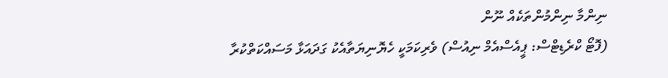ނިންމާ ނިންމުންތަކެއް ނޫން
(ފޮޓޯ ކްރެޑިޓްސް: ޕީއެސްއެމް ނިއުސް) ވެރިކަމަކީ ހެޔޮނިޔަތާއެކު ގަދައަޅާ މަސައްކަތްކުރާ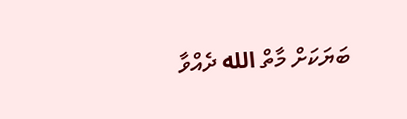ބަޔަކަށް މާތް الله ދެއްވާ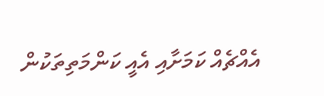އެއްޗެއް ކަމަށާއި އެއީ ކަންމަތިތަކުން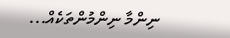ނިންމާ ނިންމުންތަކެއް...